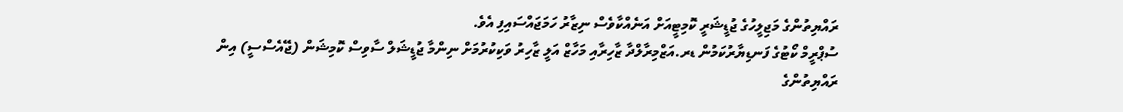ރައްޔިތުންގެ މަޖިލީހުގެ ޖުޑީޝަރީ ކޮމިޓީއަށް އަނެއްކާވެސް ނިޒާރު ހަމަޖައްސައިފި އެވެ.
ސުޕްރީމް ކޯޓުގެ ފަނޑިޔާރުކަމުން ޑރ.އަޒްމިރާލްދާ ޒާހިރާއި މަހާޒް އަލީ ޒާހިރު ވަކިކުރުމަށް ނިންމާ ޖުޑީޝަލް ސާވިސް ކޮމިޝަން (ޖޭއެސްސީ) އިން ރައްޔިތުންގެ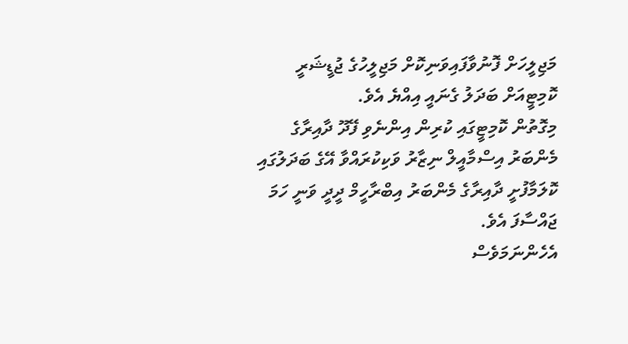މަޖިލީހަށް ފޮނުވާފައިވަނިކޮށް މަޖިލީހުގެ ޖުޑީޝަރީ ކޮމިޓީއަށް ބަދަލު ގެނައީ އިއްޔެ އެވެ.
މިގޮތުން ކޮމިޓީގައި ކުރިން އިންނެވި ފޭދޫ ދާއިރާގެ މެންބަރު އިސްމާއީލް ނިޒާރު ވަކިކުރައްވާ އޭގެ ބަދަލުގައި ކޮލަމާފުށީ ދާއިރާގެ މެންބަރު އިބްރާހީމް ދީދީ ވަނީ ހަމަ ޖައްސާފަ އެވެ.
އެހެންނަމަވެސް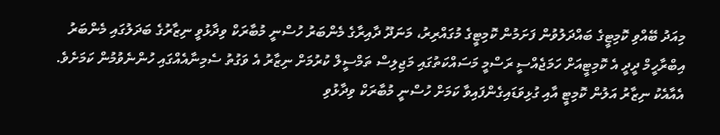މިއަދު ބޭއްވި ކޮމިޓީގެ ބައްދަލުވުން ފަށަމުން ކޮމިޓީގެ މުގައްރިރު، މަނަދޫ ދާއިރާގެ މެންބަރު ހުސްނީ މުބާރަކް ވިދާޅުވީ ނިޒާރުގެ ބަދަލުގައި މެންބަރު އިބްރާހީމް ދީދީ އެ ކޮމިޓީއަށް ހަމަޖެއްސީ ރަސްމީ މަސައްކަތުގައި މަޖިލިސް ތަމްސީލް ކުރުމަށް ނިޒާރު އެ ވަގުތު ސެމިނާއެއްގައި ހުންނެވުމުން ކަމަށެވެ.
އެއާއެކު ނިޒާރު އަލުން ކޮމިޓީ އާއި ގުޅިވަޑައިގެންފައިވާ ކަމަށް ހުސްނީ މުބާރަކް ވިދާޅުވި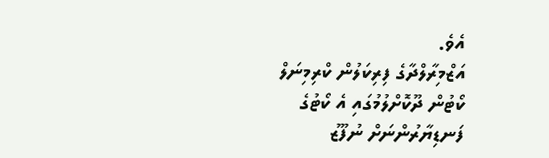އެވެ.
އަޒްމިރާލްދާގެ ފިރިކަލުން ކްރިމިނަލް ކޯޓުން ދޫކޮށްލުމުގައި އެ ކޯޓުގެ ފަނޑިޔާރުންނަށް ނުފޫޒު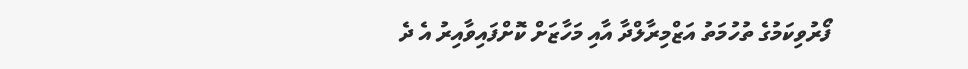ފޯރުވިކަމުގެ ތުހުމަތު އަޒްމިރާލްދާ އާއި މަހާޒަށް ކޮށްފައިވާއިރު އެ ދެ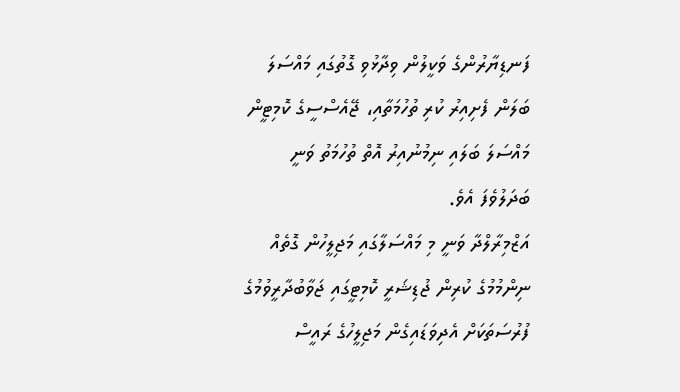ފަނޑިޔާރުންގެ ވަކީލުން ވިދާޅުވި ގޮތުގައި މައްސަލަ ބަލަން ފެށިއިރު ކުރި ތުހުމަތާއި، ޖޭއެސްސީގެ ކޮމިޓީން މައްސަލަ ބަލައި ނިމުނުއިރު އޮތް ތުހުމަތު ވަނީ ބަދަލުވެފަ އެވެ.
އަޒްމިރާލްދާ ވަނީ މި މައްސަލާގައި މަޖިލީހުން ގޮތެއް ނިންމުމުގެ ކުރިން ޖުޑިޝަރީ ކޮމިޓީގައި ޖަވާބުދާރީވުމުގެ ފުރުސަތަކަށް އެދިވަޑައިގެން މަޖިލީހުގެ ރައީސް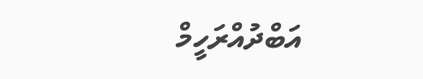އަބްދުއްރަހީމް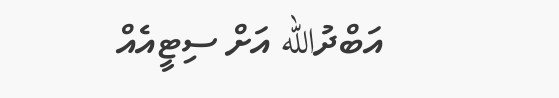އަބްދުالله އަށް ސިޓީއެއް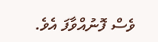ވެސް ފޮނުއްވާފަ އެވެ.